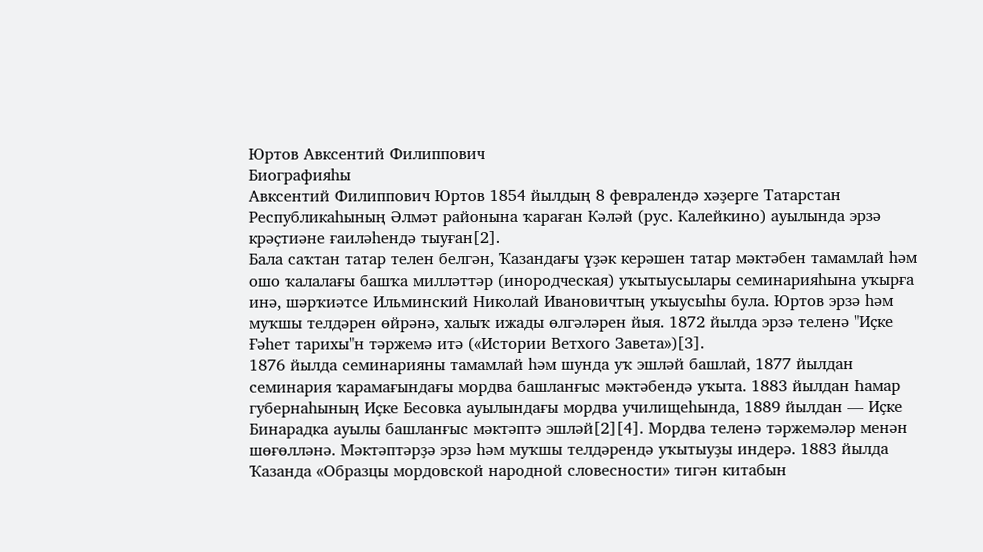Юртов Авксентий Филиппович
Биографияһы
Авксентий Филиппович Юртов 1854 йылдың 8 февралендә хәҙерге Татарстан Республикаһының Әлмәт районына ҡараған Кәләй (рус. Калейкино) ауылында эрзә крәҫтиәне ғаиләһендә тыуған[2].
Бала саҡтан татар телен белгән, Ҡазандағы үҙәк керәшен татар мәктәбен тамамлай һәм ошо ҡалалағы башҡа милләттәр (инородческая) уҡытыусылары семинарияһына уҡырға инә, шәрҡиәтсе Ильминский Николай Ивановичтың уҡыусыһы була. Юртов эрзә һәм муҡшы телдәрен өйрәнә, халыҡ ижады өлгәләрен йыя. 1872 йылда эрзә теленә "Иҫке Ғәһет тарихы"н тәржемә итә («Истории Ветхого Завета»)[3].
1876 йылда семинарияны тамамлай һәм шунда уҡ эшләй башлай, 1877 йылдан семинария ҡарамағындағы мордва башланғыс мәктәбендә уҡыта. 1883 йылдан Һамар губернаһының Иҫке Бесовка ауылындағы мордва училищеһында, 1889 йылдан — Иҫке Бинарадка ауылы башланғыс мәктәптә эшләй[2][4]. Мордва теленә тәржемәләр менән шөғөлләнә. Мәктәптәрҙә эрзә һәм муҡшы телдәрендә уҡытыуҙы индерә. 1883 йылда Ҡазанда «Образцы мордовской народной словесности» тигән китабын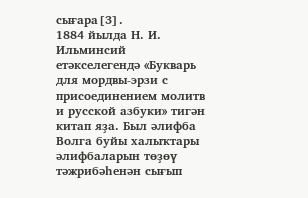сығара[3].
1884 йылда Н. И. Ильминсий етәкселегендә «Букварь для мордвы-эрзи с присоединением молитв и русской азбуки» тигән китап яҙа. Был әлифба Волга буйы халыҡтары әлифбаларын төҙөү тәжрибәһенән сығып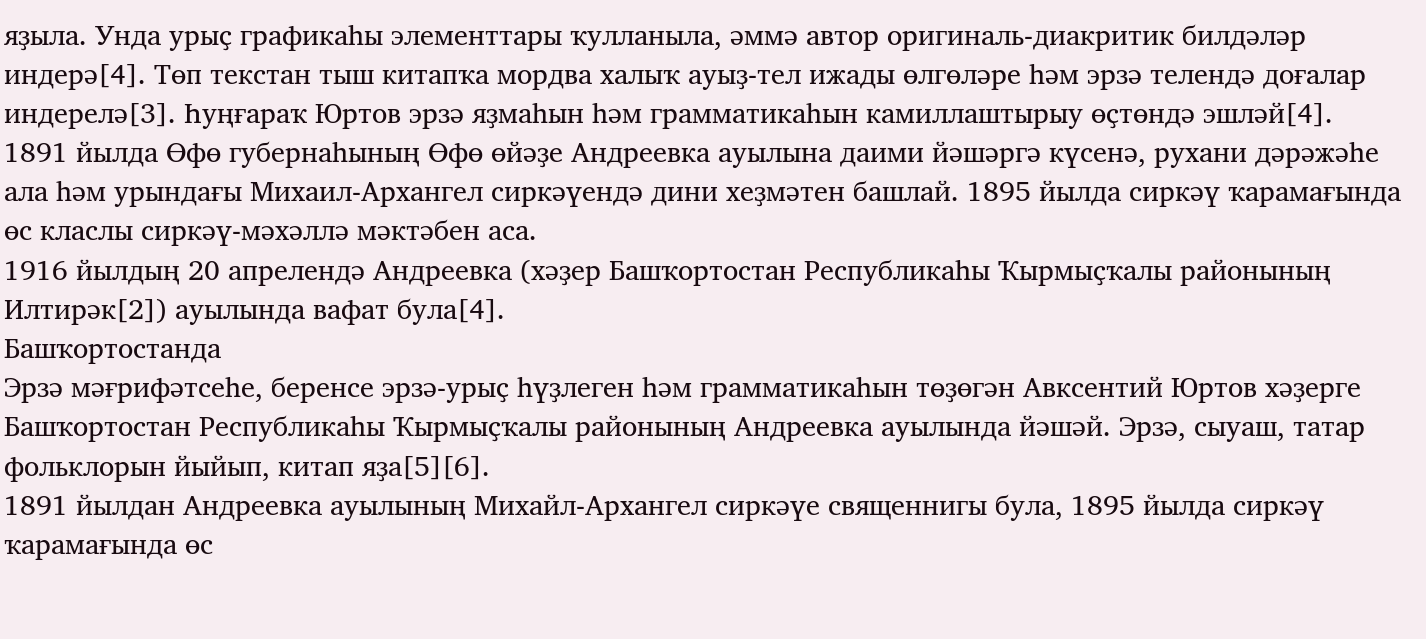яҙыла. Унда урыҫ графикаһы элементтары ҡулланыла, әммә автор оригиналь-диакритик билдәләр индерә[4]. Төп текстан тыш китапҡа мордва халыҡ ауыҙ-тел ижады өлгөләре һәм эрзә телендә доғалар индерелә[3]. Һуңғараҡ Юртов эрзә яҙмаһын һәм грамматикаһын камиллаштырыу өҫтөндә эшләй[4].
1891 йылда Өфө губернаһының Өфө өйәҙе Андреевка ауылына даими йәшәргә күсенә, рухани дәрәжәһе ала һәм урындағы Михаил-Архангел сиркәүендә дини хеҙмәтен башлай. 1895 йылда сиркәү ҡарамағында өс класлы сиркәү‑мәхәллә мәктәбен аса.
1916 йылдың 20 апрелендә Андреевка (хәҙер Башҡортостан Республикаһы Ҡырмыҫҡалы районының Илтирәк[2]) ауылында вафат була[4].
Башҡортостанда
Эрзә мәғрифәтсеһе, беренсе эрзә-урыҫ һүҙлеген һәм грамматикаһын төҙөгән Авксентий Юртов хәҙерге Башҡортостан Республикаһы Ҡырмыҫҡалы районының Андреевка ауылында йәшәй. Эрзә, сыуаш, татар фольклорын йыйып, китап яҙа[5][6].
1891 йылдан Андреевка ауылының Михайл‑Архангел сиркәүе священнигы була, 1895 йылда сиркәү ҡарамағында өс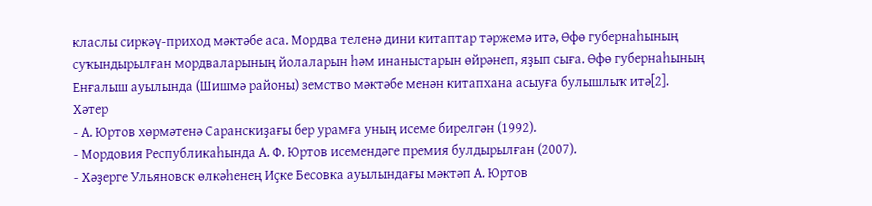класлы сиркәү-приход мәктәбе аса. Мордва теленә дини китаптар тәржемә итә, Өфө губернаһының суҡындырылған мордваларының йолаларын һәм инаныстарын өйрәнеп, яҙып сыға. Өфө губернаһының Енғалыш ауылында (Шишмә районы) земство мәктәбе менән китапхана асыуға булышлыҡ итә[2].
Хәтер
- А. Юртов хөрмәтенә Саранскиҙағы бер урамға уның исеме бирелгән (1992).
- Мордовия Республикаһында А. Ф. Юртов исемендәге премия булдырылған (2007).
- Хәҙерге Ульяновск өлкәһенең Иҫке Бесовка ауылындағы мәктәп А. Юртов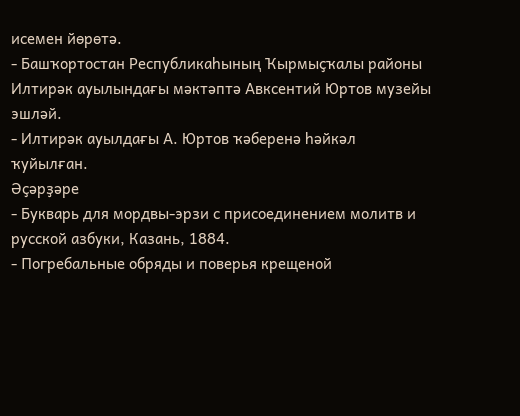исемен йөрөтә.
- Башҡортостан Республикаһының Ҡырмыҫҡалы районы Илтирәк ауылындағы мәктәптә Авксентий Юртов музейы эшләй.
- Илтирәк ауылдағы А. Юртов ҡәберенә һәйкәл ҡуйылған.
Әҫәрҙәре
- Букварь для мордвы-эрзи с присоединением молитв и русской азбуки, Казань, 1884.
- Погребальные обряды и поверья крещеной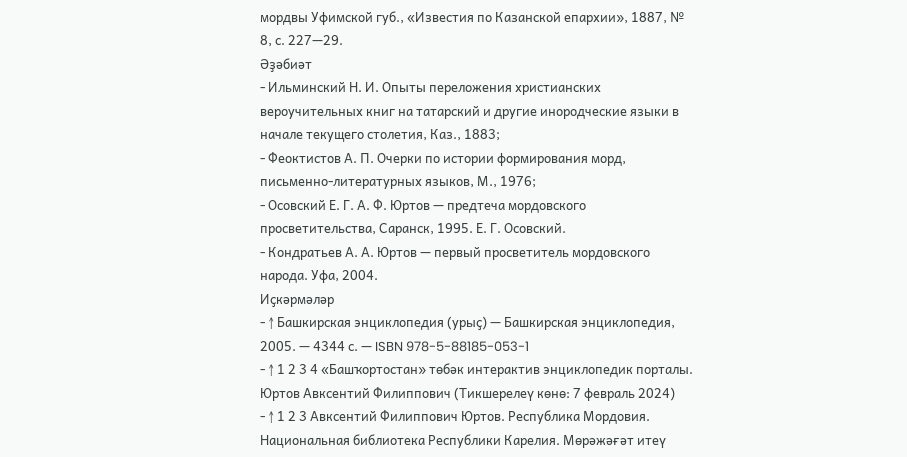мордвы Уфимской губ., «Известия по Казанской епархии», 1887, № 8, с. 227—29.
Әҙәбиәт
- Ильминский Н. И. Опыты переложения христианских вероучительных книг на татарский и другие инородческие языки в начале текущего столетия, Каз., 1883;
- Феоктистов А. П. Очерки по истории формирования морд, письменно-литературных языков, М., 1976;
- Осовский Е. Г. А. Ф. Юртов — предтеча мордовского просветительства, Саранск, 1995. Е. Г. Осовский.
- Кондратьев А. А. Юртов — первый просветитель мордовского народа. Уфа, 2004.
Иҫкәрмәләр
- ↑ Башкирская энциклопедия (урыҫ) — Башкирская энциклопедия, 2005. — 4344 с. — ISBN 978-5-88185-053-1
- ↑ 1 2 3 4 «Башҡортостан» төбәк интерактив энциклопедик порталы. Юртов Авксентий Филиппович (Тикшерелеү көнө: 7 февраль 2024)
- ↑ 1 2 3 Авксентий Филиппович Юртов. Республика Мордовия. Национальная библиотека Республики Карелия. Мөрәжәғәт итеү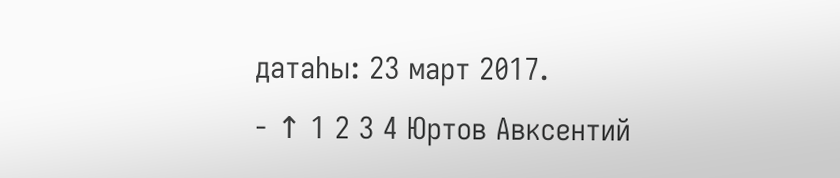датаһы: 23 март 2017.
- ↑ 1 2 3 4 Юртов Авксентий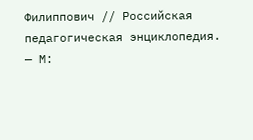Филиппович // Российская педагогическая энциклопедия. — М: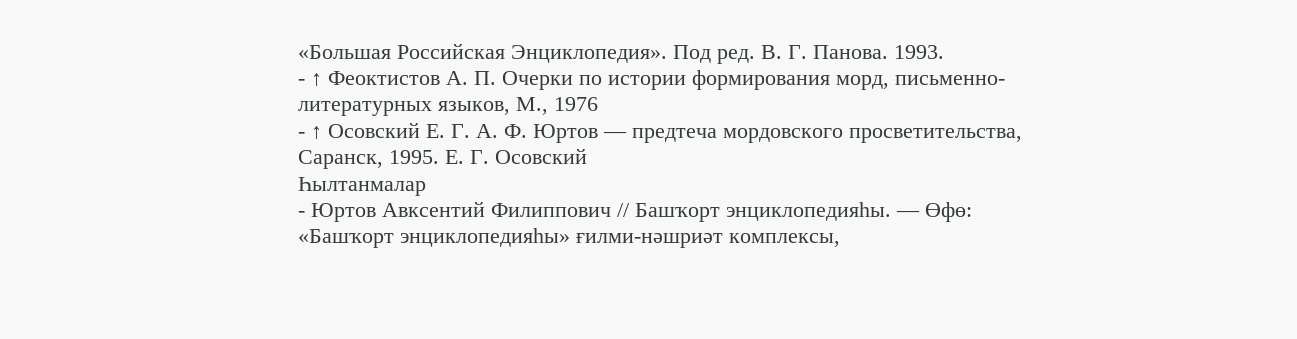«Большая Российская Энциклопедия». Под ред. В. Г. Панова. 1993.
- ↑ Феоктистов А. П. Очерки по истории формирования морд, письменно-литературных языков, М., 1976
- ↑ Осовский Е. Г. А. Ф. Юртов — предтеча мордовского просветительства, Саранск, 1995. Е. Г. Осовский
Һылтанмалар
- Юртов Авксентий Филиппович // Башҡорт энциклопедияһы. — Өфө: «Башҡорт энциклопедияһы» ғилми-нәшриәт комплексы,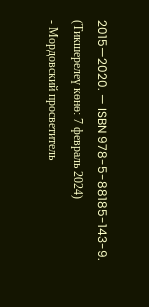2015—2020. — ISBN 978-5-88185-143-9. (Тикшерелеү көнө: 7 февраль 2024)
- Мордовский просветитель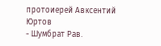протоиерей Авксентий Юртов
- Шумбрат Рав.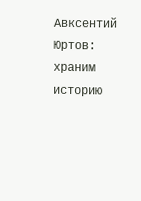Авксентий Юртов: храним историю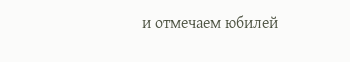и отмечаем юбилей